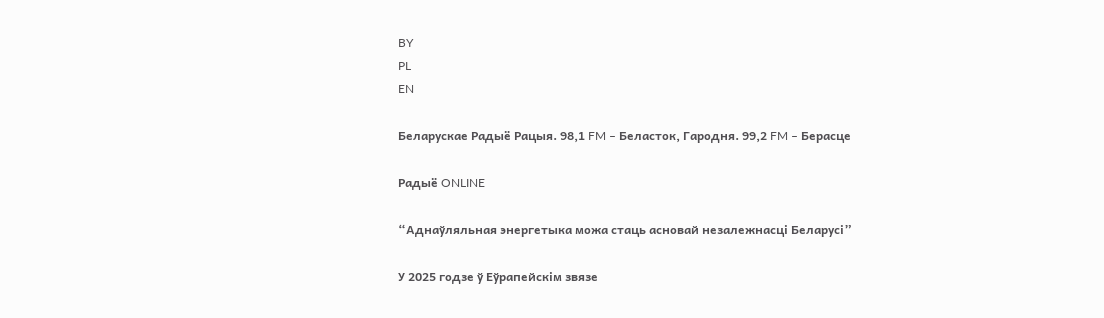BY
PL
EN

Беларускае Радыё Рацыя. 98,1 FM – Беласток, Гародня. 99,2 FM – Берасце

Радыё ONLINE

“Аднаўляльная энергетыка можа стаць асновай незалежнасці Беларусі”

У 2025 годзе ў Еўрапейскім звязе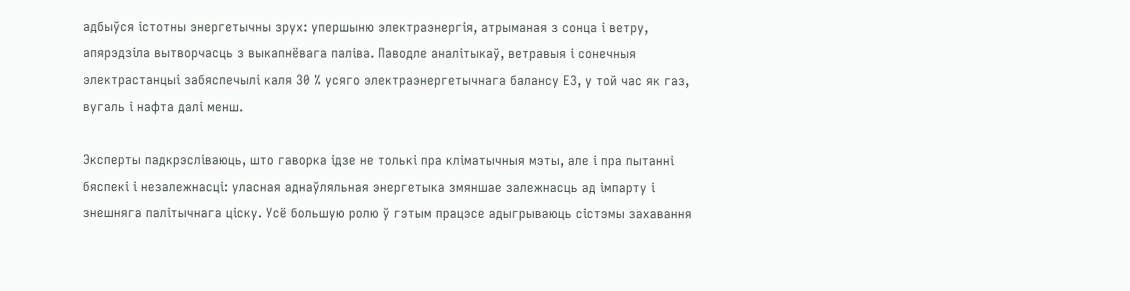адбыўся істотны энергетычны зрух: упершыню электраэнергія, атрыманая з сонца і ветру, апярэдзіла вытворчасць з выкапнёвага паліва. Паводле аналітыкаў, ветравыя і сонечныя электрастанцыі забяспечылі каля 30 % усяго электраэнергетычнага балансу ЕЗ, у той час як газ, вугаль і нафта далі менш.

Эксперты падкрэсліваюць, што гаворка ідзе не толькі пра кліматычныя мэты, але і пра пытанні бяспекі і незалежнасці: уласная аднаўляльная энергетыка змяншае залежнасць ад імпарту і знешняга палітычнага ціску. Усё большую ролю ў гэтым працэсе адыгрываюць сістэмы захавання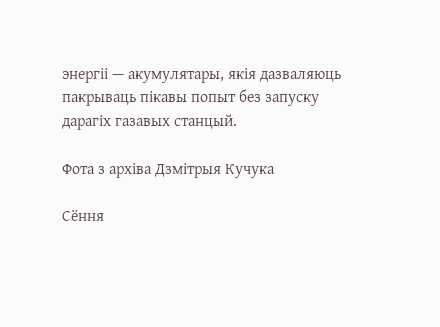энергіі — акумулятары, якія дазваляюць пакрываць пікавы попыт без запуску дарагіх газавых станцый.

Фота з архіва Дзмітрыя Кучука

Сёння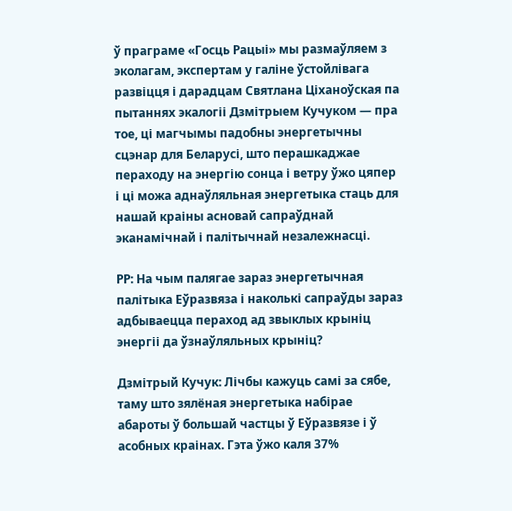ў праграме «Госць Рацыі» мы размаўляем з эколагам, экспертам у галіне ўстойлівага развіцця і дарадцам Святлана Ціханоўская па пытаннях экалогіі Дзмітрыем Кучуком — пра тое, ці магчымы падобны энергетычны сцэнар для Беларусі, што перашкаджае пераходу на энергію сонца і ветру ўжо цяпер і ці можа аднаўляльная энергетыка стаць для нашай краіны асновай сапраўднай эканамічнай і палітычнай незалежнасці.

РР: На чым палягае зараз энергетычная палітыка Еўразвяза і наколькі сапраўды зараз адбываецца пераход ад звыклых крыніц энергіі да ўзнаўляльных крыніц?

Дзмітрый Кучук: Лічбы кажуць самі за сябе, таму што зялёная энергетыка набірае абароты ў большай частцы ў Еўразвязе і ў асобных краінах. Гэта ўжо каля 37%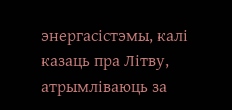энергасістэмы, калі казаць пра Літву, атрымліваюць за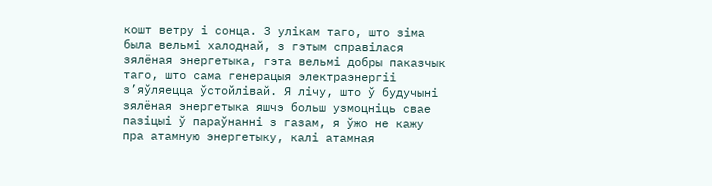кошт ветру і сонца. З улікам таго, што зіма была вельмі халоднай, з гэтым справілася зялёная энергетыка, гэта вельмі добры паказчык таго, што сама генерацыя электраэнергіі з’яўляецца ўстойлівай. Я лічу, што ў будучыні зялёная энергетыка яшчэ больш узмоцніць свае пазіцыі ў параўнанні з газам, я ўжо не кажу пра атамную энергетыку, калі атамная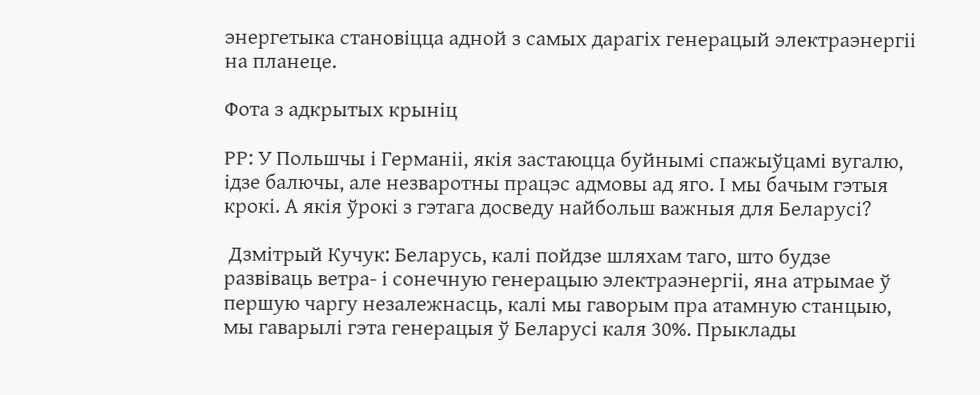энергетыка становіцца адной з самых дарагіх генерацый электраэнергіі на планеце.

Фота з адкрытых крыніц

РР: У Польшчы і Германіі, якія застаюцца буйнымі спажыўцамі вугалю, ідзе балючы, але незваротны працэс адмовы ад яго. І мы бачым гэтыя крокі. А якія ўрокі з гэтага досведу найбольш важныя для Беларусі?

 Дзмітрый Кучук: Беларусь, калі пойдзе шляхам таго, што будзе развіваць ветра- і сонечную генерацыю электраэнергіі, яна атрымае ў першую чаргу незалежнасць, калі мы гаворым пра атамную станцыю, мы гаварылі гэта генерацыя ў Беларусі каля 30%. Прыклады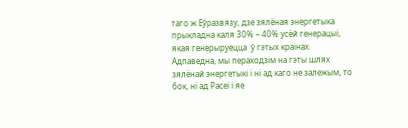таго ж Еўразвязу, дзе зялёная энергетыка прыкладна каля 30% – 40% усёй генерацыі, якая генерыруецца  ў гэтых краінах. Адпаведна, мы пераходзім на гэты шлях зялёнай энергетыкі і ні ад каго не залежым, то бок, ні ад Расеі і яе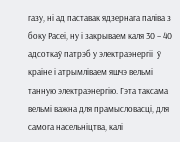газу, ні ад паставак ядзернага паліва з боку Расеі, ну і закрываем каля 30 – 40 адсоткаў патрэб у электраэнергіі  ў краіне і атрымліваем яшчэ вельмі танную электраэнергію. Гэта таксама вельмі важна для прамысловасці, для самога насельніцтва, калі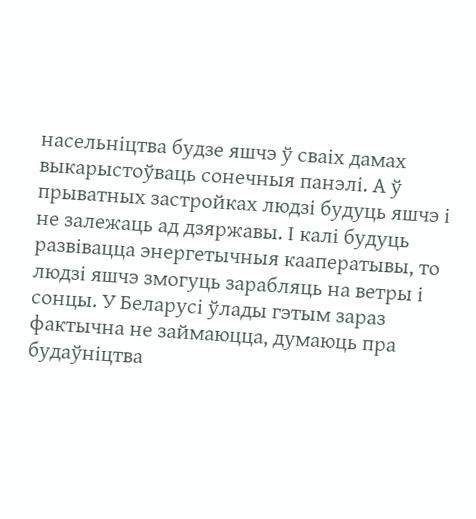насельніцтва будзе яшчэ ў сваіх дамах выкарыстоўваць сонечныя панэлі. А ў прыватных застройках людзі будуць яшчэ і не залежаць ад дзяржавы. І калі будуць развівацца энергетычныя кааператывы, то людзі яшчэ змогуць зарабляць на ветры і сонцы. У Беларусі ўлады гэтым зараз фактычна не займаюцца, думаюць пра будаўніцтва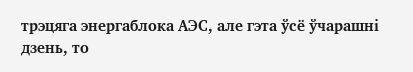трэцяга энергаблока АЭС, але гэта ўсё ўчарашні дзень, то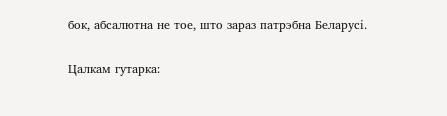бок, абсалютна не тое, што зараз патрэбна Беларусі.

Цалкам гутарка: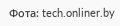Фота: tech.onliner.by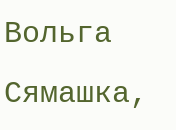Вольга Сямашка,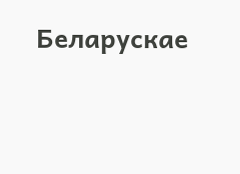Беларускае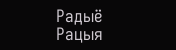Радыё Рацыя